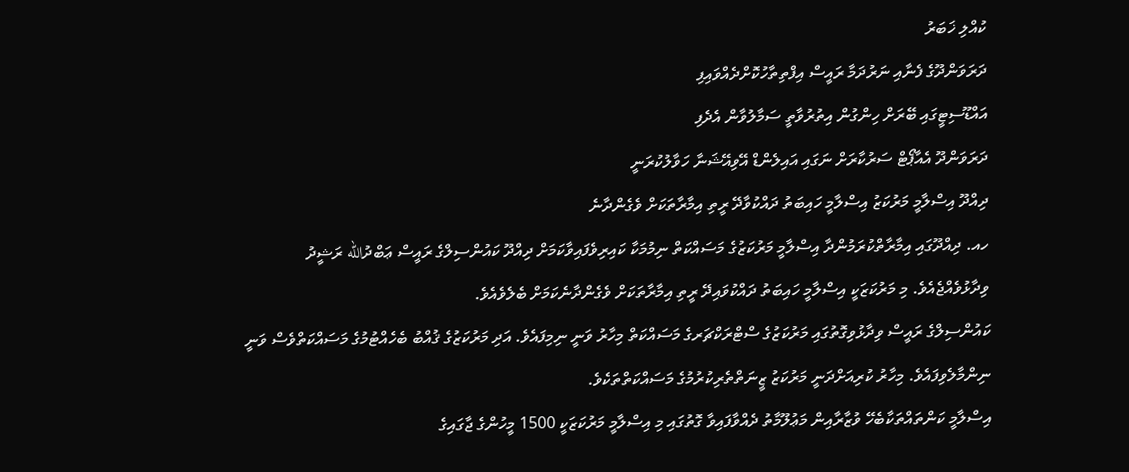ކުއްލި ޚަބަރު
ދަރަވަންދޫގެ ފެނާއި ނަރުދަމާ ރައީސް އިފްތިތާހުކޮށްދެއްވައިފި
އައްޑޫސިޓީގައި ބޭރަށް ހިންގުން އިތުރުވާތީ ސަމާލުވާން އެދެފި
ދަރަވަންދޫ އެއާޕޯޓް ސަރުކާރަށް ނަގައި އައިލެންޑް އޭވިއޭޝަނާ ހަވާލުކުރަނީ
ދިއްދޫ އިސްލާމީ މަރުކަޒު އިސްލާމީ ހައިބަތު ދައްކުވާދޭ ރީތި އިމާރާތަކަށް ވެގެންދާނެ
ހއ. ދިއްދޫގައި އިމާރާތްކުރަމުންދާ އިސްލާމީ މަރުކަޒުގެ މަސައްކަތް ނިމުމަކާ ކައިރިވެފައިވާކަމަށް ދިއްދޫ ކައުންސިލްގެ ރައީސް ޢަބްދުالله ރަޝީދު ވިދާޅުވެއްޖެއެވެ. މި މަރުކަޒަކީ އިސްލާމީ ހައިބަތު ދައްކުވައިދޭ ރީތި އިމާރާތަކަށް ވެގެންދާނެކަމަށް ބެލެވެއެވެ.
ކައުންސިލްގެ ރައީސް ވިދާޅުވިގޮތުގައި މަރުކަޒުގެ ސްޓްރަކްޗަރގެ މަސައްކަތް މިހާރު ވަނީ ނިމިފައެވެ. އަދި މަރުކަޒުގެ ޤުއްބު ބެހެއްޓުމުގެ މަސައްކަތްވެސް ވަނީ ނިންމާލެވިފައެވެ. މިހާރު ކުރިއަށްދަނީ މަރުކަޒު ޒީނަތްތެރިކުރުމުގެ މަސައްކަތްތަކެވެ.
އިސްލާމީ ކަންތައްތަކާބެހޭ ވުޒާރާއިން މަޢުލޫމާތު ދެއްވާފައިވާ ގޮތުގައި މި އިސްލާމީ މަރުކަޒަކީ 1500 މީހުންގެ ޖާގައިގެ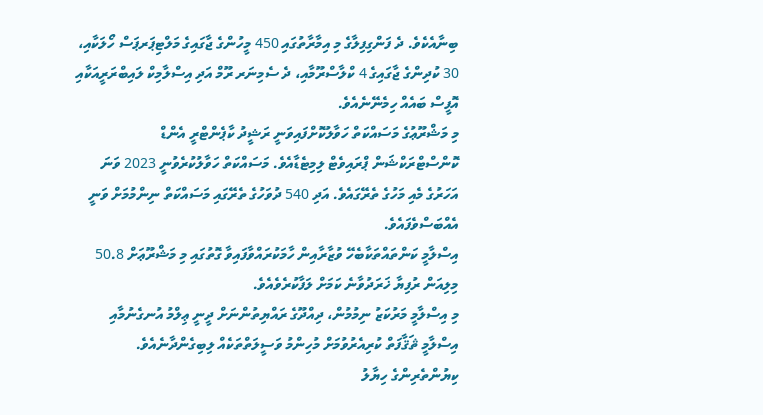ބިނާއެކެވެ. ދެ ފަންގިފިލާގެ މި އިމާރާތުގައި 450 މީހުންގެ ޖާގައިގެ މަލްޓިޕަރޕަސް ހޯލަކާއި، 30 ކުދިންގެ ޖާގައިގެ 4 ކްލާސްރޫމާއި، ދެ ސެމިނަރ ރޫމް އަދި އިސްލާމިކް ލައިބްރަރީއަކާއި އޮފީސް ބައެއް ހިމެނޭނެއެވެ.
މި މަޝްރޫޢުގެ މަސައްކަތް ހަވާލުކޮށްފައިވަނީ ރަޝީދު ކާޕެންޓްރީ އެންޑް ކޮންސްޓްރަކްޝަން ޕްރައިވެޓް ލިމިޓެޑާއެވެ. މަސައްކަތް ހަވާލުކުރެވުނީ 2023 ވަނަ އަހަރުގެ މެއި މަހުގެ ތެރޭގައެވެ. އަދި 540 ދުވަހުގެ ތެރޭގައި މަސައްކަތް ނިންމުމަށް ވަނީ އެއްބަސްވެފައެވެ.
އިސްލާމީ ކަންތައްތަކާބެހޭ ވުޒާރާއިން ހާމަކުރައްވާފައިވާ ގޮތުގައި މި މަޝްރޫޢަށް 50.8 މިލިއަން ރުފިޔާ ޚަރަދުވާނެ ކަމަށް ލަފާކުރެވެއެވެ.
މި އިސްލާމީ މަރުކަޒު ނިމުމުން، ދިއްދޫގެ ރައްޔިތުންނަށް ދީނީ ޢިލްމު އުނގެނުމާއި އިސްލާމީ ޘަޤާފަތް ކުރިއެރުވުމަށް މުހިންމު ވަސީލަތްތަކެއް ލިބިގެންދާނެއެވެ.
ކިޔުންތެރިންގެ ހިޔާލު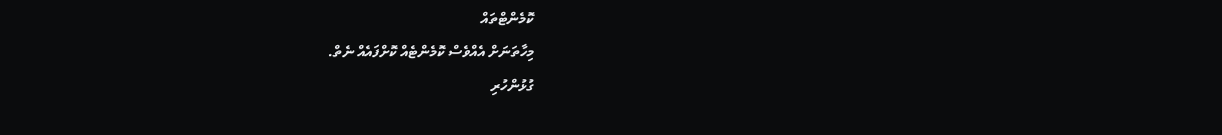ކޮމެންޓްތައް
މިހާތަނަށް އެއްވެސް ކޮމެންޓެއް ކޮށްފައެއް ނެތް.
ގުޅުންހުރި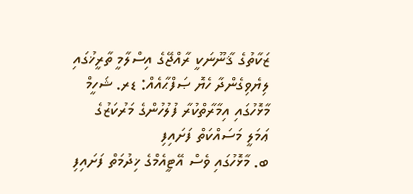ޒަކާތުގެ ޤާނޫނަކީ ރާއްޖޭގެ އިސްލާމީ ތާރީޚުގައި ލިޔެވިގެންދާ ހެޔޮ ޞަފްޙާއެއް: ޑރ. ޝަހީމް
މާޅޮހުގައި އިމާރާތްކުރާ ފުލުހުންގެ މަރުކަޒުގެ ޢަމަލީ މަސައްކަތް ފަށައިފި
ބ. މާޅޮހުގައި ވެސް އޭޓީއެމްގެ ޚިދުމަތް ފަށައިފި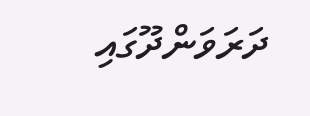ދަރަވަންދޫގައި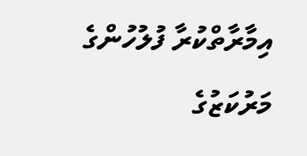އިމާރާތްކުރާ ފުލުހުންގެ މަރުކަޒުގެ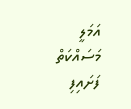އަމަލީ މަސައްކަތް ފަށައިފި